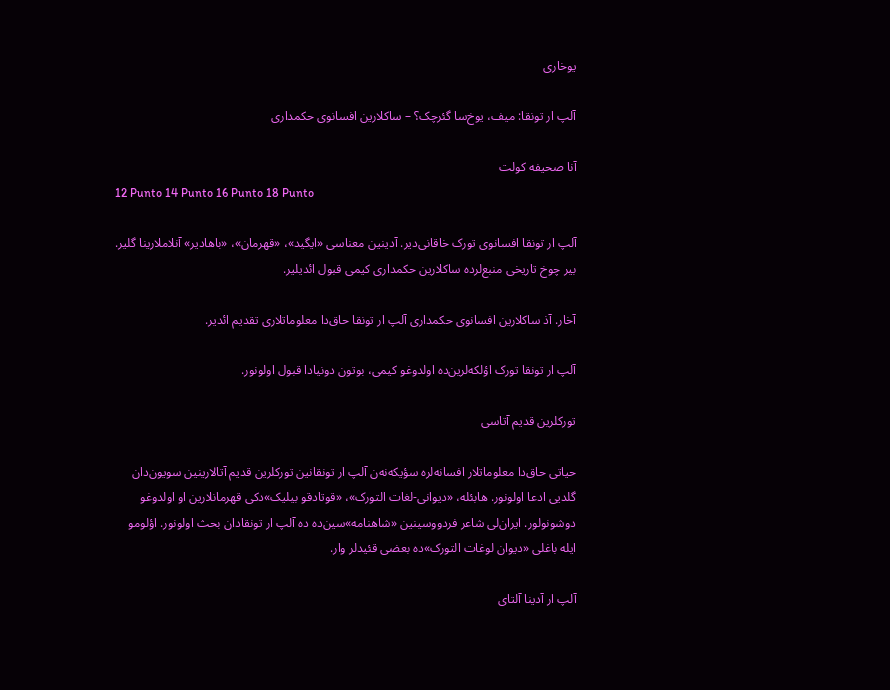یوخاری

آلپ ار تونقا: میف، یوخ‌سا گئرچک؟ – ساکلارین افسانوی حکمداری

آنا صحیفه کولت
12 Punto 14 Punto 16 Punto 18 Punto

آلپ ار تونقا افسانوی تورک خاقانی‌دیر. آدینین معناسی «ایگید»، «قهرمان»، «باهادیر» آنلاملارینا گلیر. بیر چوخ تاریخی منبع‌لرده ساکلارین حکمداری کیمی قبول ائدیلیر.

آخار. آذ ساکلارین افسانوی حکمداری آلپ ار تونقا حاق‌دا معلوماتلاری تقدیم ائدیر.

آلپ ار تونقا تورک اؤلکه‌لرین‌ده اولدوغو کیمی، بوتون دونیادا قبول اولونور.

تورکلرین قدیم آتاسی

حیاتی حاق‌دا معلوماتلار افسانه‌لره سؤیکه‌نه‌ن آلپ ار تونقانین تورکلرین قدیم آتالارینین سویون‌دان گلدیی ادعا اولونور. هابئله، «دیوانی-لغات التورک»، «قوتادقو بیلیک»دکی قهرمانلارین او اولدوغو دوشونولور. ایران‌لی شاعر فردووسینین «شاهنامه»سین‌ده ده آلپ ار تونقادان بحث اولونور. اؤلومو ایله باغلی «دیوان لوغات التورک»ده بعضی قئیدلر وار.

آلپ ار آدینا آلتای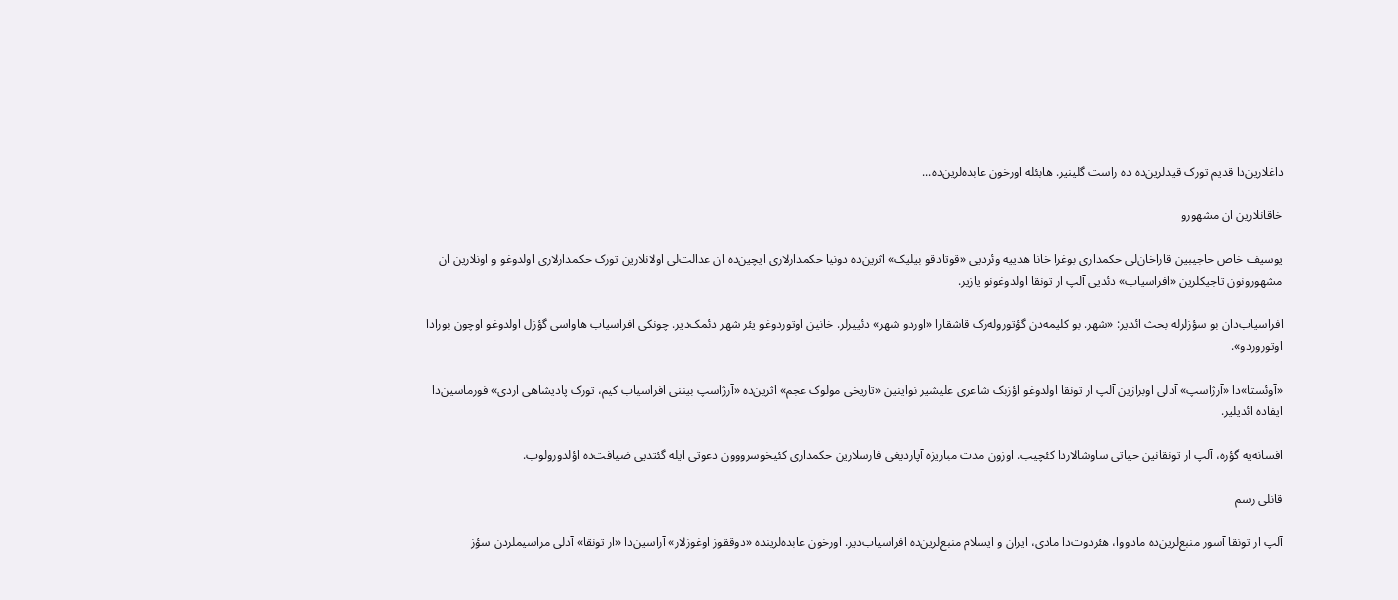داغلارین‌دا قدیم تورک قیدلرین‌ده ده راست گلینیر. هابئله اورخون عابده‌لرین‌ده...

خاقانلارین ان مشهورو

یوسیف خاص حاجیبین قاراخان‌لی حکمداری بوغرا خانا هدییه وئردیی «قوتادقو بیلیک» اثرین‌ده دونیا حکمدارلاری ایچین‌ده ان عدالت‌لی اولانلارین تورک حکمدارلاری اولدوغو و اونلارین ان مشهورونون تاجیکلرین «افراسیاب» دئدیی آلپ ار تونقا اولدوغونو یازیر.

افراسیاب‌دان بو سؤزلرله بحث ائدیر: «شهر. بو کلیمه‌دن گؤتوروله‌رک قاشقارا «اوردو شهر» دئییرلر. خانین اوتوردوغو یئر شهر دئمک‌دیر. چونکی افراسیاب هاواسی گؤزل اولدوغو اوچون بورادا اوتوروردو».

«آوئستا»دا «آرژاسپ» آدلی اوبرازین آلپ ار تونقا اولدوغو اؤزبک شاعری علیشیر نواینین «تاریخی مولوک عجم» اثرین‌ده «آرژاسپ بیننی افراسیاب کیم، تورک پادیشاهی اردی» فورماسین‌دا ایفاده ائدیلیر.

افسانه‌یه گؤره، آلپ ار تونقانین حیاتی ساوشالاردا کئچیب. اوزون مدت مباریزه آپاردیغی فارسلارین حکمداری کئیخوسرووون دعوتی ایله گئتدیی ضیافت‌ده اؤلدورولوب.

قانلی رسم

آلپ ار تونقا آسور منبع‌لرین‌ده مادووا، هئردوت‌دا مادی، ایران و ایسلام منبع‌لرین‌ده افراسیاب‌دیر. اورخون عابده‌لرینده «دوققوز اوغوزلار» آراسین‌دا «ار تونقا» آدلی مراسیملردن سؤز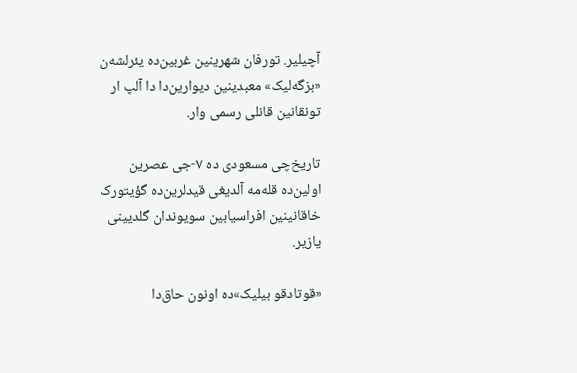آچیلیر. تورفان شهرینین غربین‌ده یئرلشه‌ن «بزگه‌لیک» معبدینین دیوارین‌دا دا آلپ ار تونقانین قانلی رسمی وار.

تاریخ‌چی مسعودی ده ۷-جی عصرین اولین‌ده قله‌مه آلدیغی قیدلرین‌ده گؤیتورک خاقانینین افراسیابین سویوندان گلدیینی یازیر.

«قوتادقو بیلیک»ده اونون حاق‌دا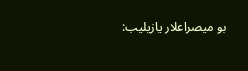بو میصراعلار یازیلیب: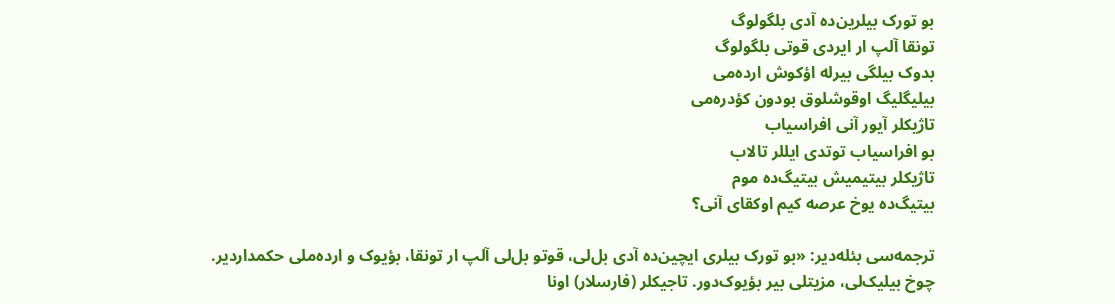بو تورک بیلرین‌ده آدی بلگولوگ
تونقا آلپ ار ایردی قوتی بلگولوگ
بدوک بیلگی بیرله اؤکوش ارده‌می
بیلیگلیگ اوقوشلوق بودون کؤدره‌می
تاژیکلر آیور آنی افراسیاب
بو افراسیاب توتدی ایللر تالاب
تاژیکلر بیتیمیش بیتیگ‌ده موم
بیتیگ‌ده یوخ عرصه کیم اوکقای آنی؟

ترجمه‌سی بئله‌دیر: «بو تورک بیلری ایچین‌ده آدی بل‌لی، قوتو بل‌لی آلپ ار تونقا، بؤیوک و ارده‌ملی حکمداردیر. چوخ بیلیک‌لی، مزیتلی بیر بؤیوک‌دور. تاجیکلر (فارسلار) اونا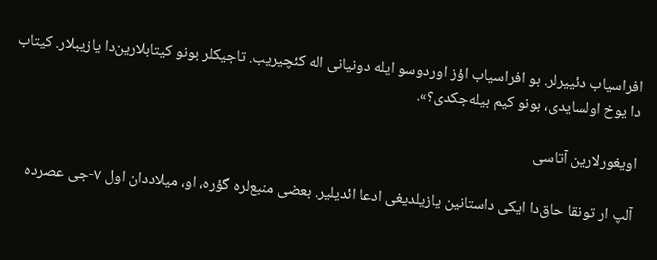افراسیاب دئییرلر. بو افراسیاب اؤز اوردوسو ایله دونیانی اله کئچیریب. تاجیکلر بونو کیتابلارین‌دا یازیبلار. کیتاب دا یوخ اولسایدی، بونو کیم بیله‌جکدی؟».

اویغورلارین آتاسی

آلپ ار تونقا حاق‌دا ایکی داستانین یازیلدیغی ادعا ائدیلیر. بعضی منبع‌لره گؤره، او، میلاددان اول ۷-جی عصرده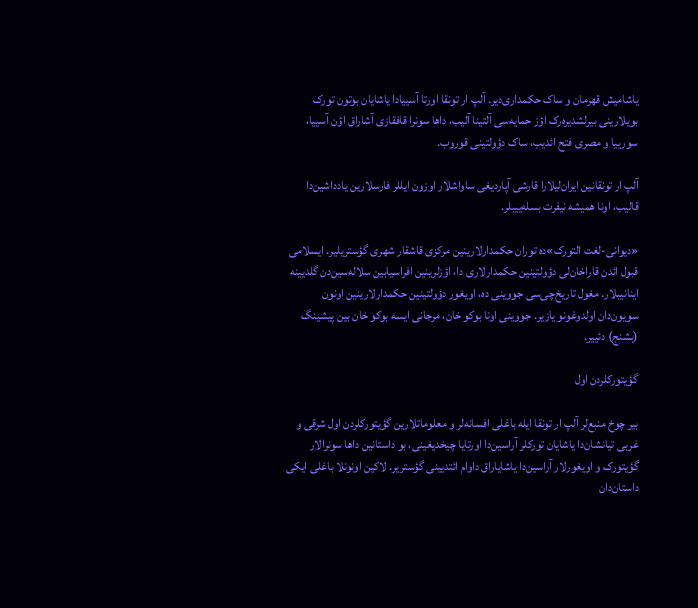یاشامیش قهرمان و ساک حکمداری‌دیر. آلپ ار تونقا اورتا آسییادا یاشایان بوتون تورک بویلارینی بیرلشدیره‌رک اؤز حمایه‌سی آلتینا آلیب، داها سونرا قافقازی آشاراق اؤن آسییا، سورییا و مصری فتح ائدیب، ساک دؤولتینی قوروب.

آلپ ار تونقانین ایران‌لیلارا قارشی آپاردیغی ساواشلار اوزون ایللر فارسلارین یادداشین‌دا قالیب، اونا همیشه نیفرت بسله‌ییبلر.

«دیوانی-لغت التورک»ده توران حکمدارلارینین مرکزی قاشقار شهری گؤستریلیر. ایسلامی قبول ائد‌ن قاراخان‌لی دؤولتینین حکمدارلاری دا، اؤزلرینین افراسیابین سلاله‌سین‌دن گلدیینه اینانیبلار. مغول تاریخ‌چی‌سی جووینی ده، اویغور دؤولتینین حکمدارلارینین اونون سویون‌دان اولدوغونو یازیر. جووینی اونا بوکو خان، مرجانی ایسه بوکو خان بین پیشینگ (بشنج) دئییر.

گؤیتورکلردن اول

بیر چوخ منبع‌لر آلپ ار تونقا ایله باغلی افسانه‌لر و معلوماتلارین گؤیتورکلردن اول شرقی و غربی تیانشان‌دا یاشایان تورکلر آراسین‌دا اورتایا چیخدیغینی، بو داستانین داها سونرالار گؤیتورک و اویغورلار آراسین‌دا یاشایاراق داوام ائتدیینی گؤستریر. لاکین اونونلا باغلی ایکی داستان‌دان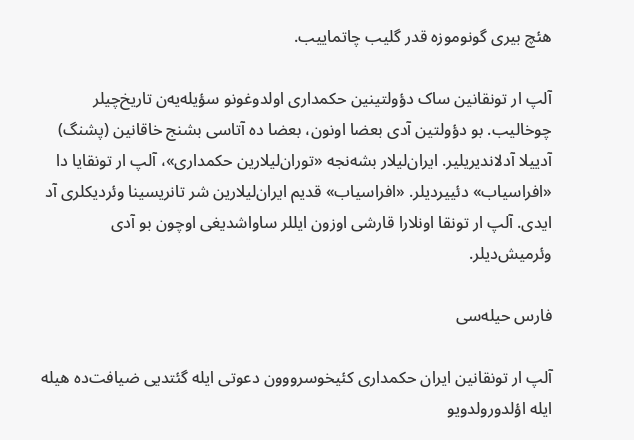هئچ بیری گونوموزه قدر گلیب چاتماییب.

آلپ ار تونقانین ساک دؤولتینین حکمداری اولدوغونو سؤیله‌یه‌ن تاریخ‌چیلر چوخالیب. بو دؤولتین آدی بعضا اونون، بعضا ده آتاسی بشنج خاقانین (پشنگ) آدییلا آدلاندیریلیر. ایران‌لیلار بشه‌نجه «توران‌لیلارین حکمداری»، آلپ ار تونقایا دا «افراسیاب» دئییردیلر. «افراسیاب» قدیم ایران‌لیلارین شر تانریسینا وئردیکلری آد ایدی. آلپ ار تونقا اونلارا قارشی اوزون ایللر ساواشدیغی اوچون بو آدی وئرمیش‌دیلر.

فارس حیله‌سی

آلپ ار تونقانین ایران حکمداری کئیخوسرووون دعوتی ایله گئتدیی ضیافت‌ده هیله ایله اؤلدورولدویو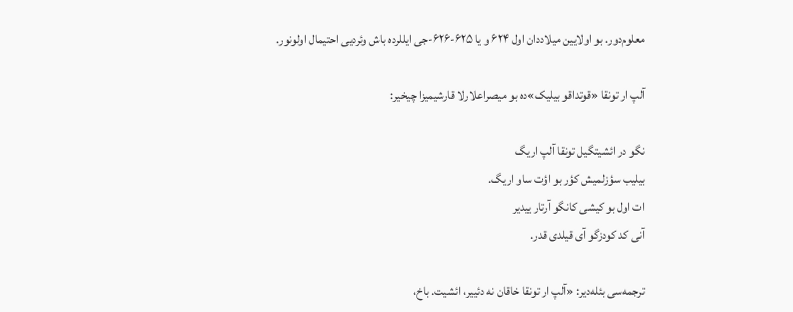معلوم‌دور. بو اولایین میلاددان اول ۶۲۴ و یا ۶۲۵-۶۲۶-جی ایللرده باش وئردیی احتیمال اولونور.

آلپ ار تونقا «قوتداقو بیلیک»ده بو میصراعلارلا قارشیمیزا چیخیر:

نگو در ائشیتگیل تونقا آلپ اریگ
بیلیب سؤزلمیش کؤر بو اؤت ساو اریگ.
ات اول بو کیشی کانگو آرتار ییدیر
آنی کد کودزگو آی قیلدی قدر.

ترجمه‌سی بئله‌دیر: «آلپ ار تونقا خاقان نه دئییر، ائشیت. باخ،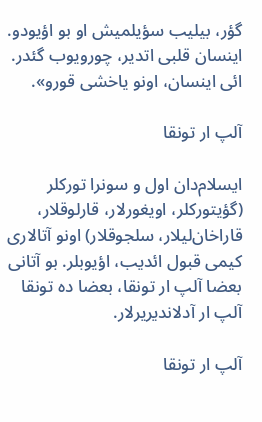گؤر، بیلیب سؤیلمیش او بو اؤیودو. اینسان قلبی اتدیر، چورویوب گئدر. ائی اینسان، اونو یاخشی قورو».

آلپ ار تونقا

ایسلام‌دان اول و سونرا تورکلر (گؤیتورکلر، اویغورلار، قارلوقلار، قاراخان‌لیلار، سلجوقلار) اونو آتالاری کیمی قبول ائدیب، اؤیوبلر. بو آتانی بعضا آلپ ار تونقا، بعضا ده تونقا آلپ ار آدلاندیریرلار.

آلپ ار تونقا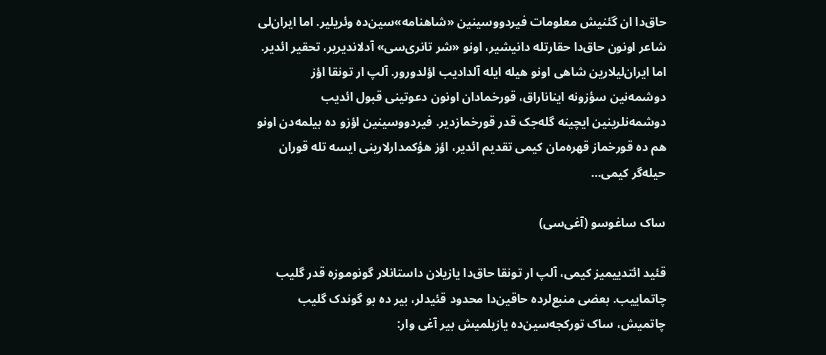حاق‌دا ان گئنیش معلومات فیردووسینین «شاهنامه»سین‌ده وئریلیر. اما ایران‌لی شاعر اونون حاق‌دا حقارتله دانیشیر، اونو «شر تانری‌سی» آدلاندیریر، تحقیر ائدیر. اما ایران‌لیلارین شاهی اونو هیله ایله آلدادیب اؤلدورور. آلپ ار تونقا اؤز دوشمه‌نین سؤزونه ایناناراق، قورخمادان اونون دعوتینی قبول ائدیب دوشمه‌نلرینین ایچینه گله‌جک قدر قورخمازدیر. فیردووسینین اؤزو ده بیلمه‌دن اونو هم ده قورخماز قهره‌مان کیمی تقدیم ائدیر، اؤز هؤکمدارلارینی ایسه تله قوران حیله‌گر کیمی…

ساک ساغوسو (آغی‌سی)

قئید ائتدییمیز کیمی، آلپ ار تونقا حاق‌دا یازیلان داستانلار گونوموزه قدر گلیب چاتماییب. بعضی منبع‌لرده حاقین‌دا محدود قئیدلر، بیر ده بو گوندک گلیب چاتمیش، ساک تورکجه‌سین‌ده یازیلمیش بیر آغی وار: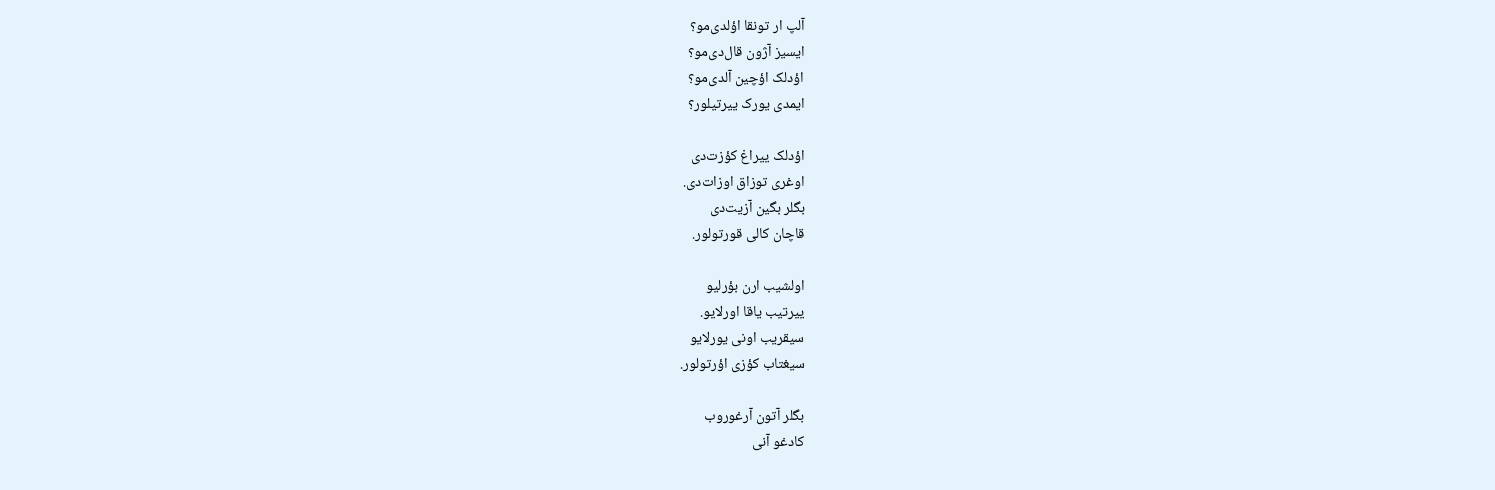آلپ ار تونقا اؤلدی‌مو؟
ایسیز آژون قال‌دی‌مو؟
اؤدلک اؤچین آلدی‌مو؟
ایمدی یورک ییرتیلور؟

اؤدلک ییراغ کؤزت‌دی
اوغری توزاق اوزات‌دی.
بگلر بگین آزیت‌دی
قاچان کالی قورتولور.

اولشیب ار‌ن بؤرلیو
ییرتیب یاقا اورلایو.
سیقریب اونی یورلایو
سیغتاب کؤزی اؤرتولور.

بگلر آتون آرغوروب
کادغو آنی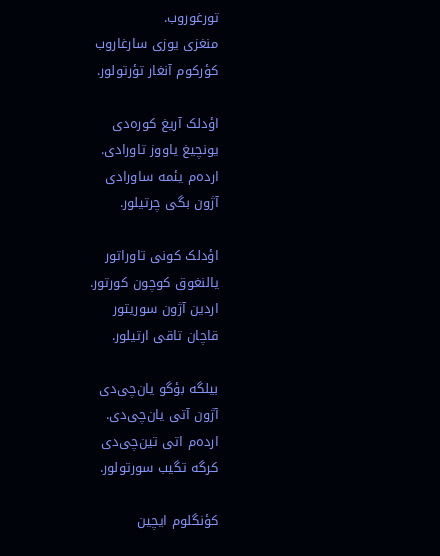تورغوروب.
منغزی یوزی سارغاروب
کؤرکوم آنغار تؤرتولور.

اؤدلک آریغ کوره‌دی
یونچیغ یاووز تاورادی.
ارده‌م یئمه ساورادی
آژون بگی چرتیلور.

اؤدلک کونی تاوراتور
یالنغوق کوچون کورتور.
اردین آژون سوریتور
قاچان تاقی ارتیلور.

بیلگه بؤگو یان‌چی‌دی
آژون آتی یان‌چی‌دی.
ارده‌م اتی تین‌چی‌دی
کرگه تگیب سورتولور.

کؤنگلوم ایچین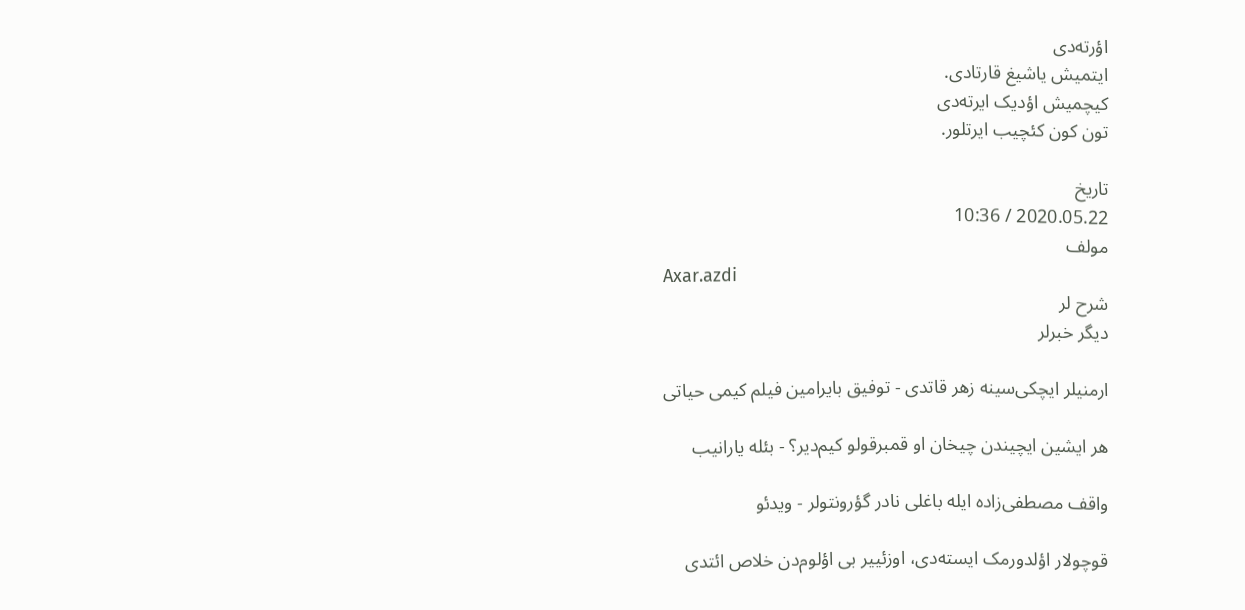اؤرته‌دی
ایتمیش یاشیغ قارتادی.
کیچمیش اؤدیک ایرته‌دی
تون کون کئچیب ایرتلور.

تاریخ
2020.05.22 / 10:36
مولف
Axar.azdi
شرح لر
دیگر خبرلر

ارمنیلر ایچکی‌سینه زهر قاتدی - توفیق بایرامین فیلم کیمی حیاتی

هر ایشین ایچیندن چیخان او قمبرقولو کیم‌دیر؟ - بئله یارانیب

واقف مصطفی‌زاده ایله باغلی نادر گؤرونتولر - ویدئو

قوچولار اؤلدورمک ایسته‌دی، اوزئییر بی اؤلوم‌دن خلاص ائتدی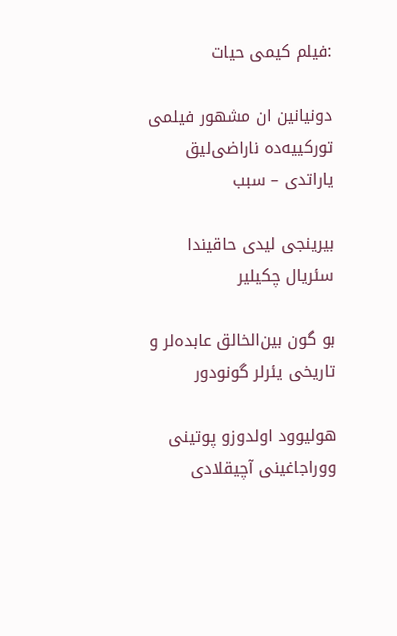:فیلم کیمی حیات

دونیانین ان مشهور فیلمی تورکییه‌ده ناراضی‌لیق یاراتدی – سبب

بیرینجی لیدی حاقیندا سئریال چکیلیر

بو گون بین‌الخالق عابده‌لر و تاریخی یئرلر گونودور

هولیوود اولدوزو پوتینی ووراجاغینی آچیقلادی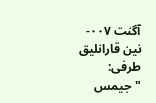آگنت ۰۰۷-نین قارانلیق طرفی: "جیمس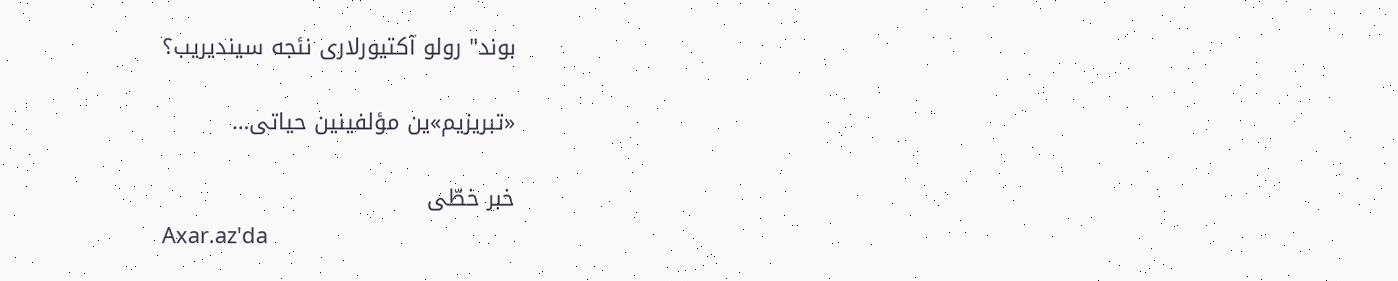بوند" رولو آکتیورلاری نئجه سیندیریب؟

«تبریزیم»ین مؤلفینین حیاتی…

خبر خطّی
Axar.az'da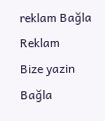reklam Bağla
Reklam
Bize yazin Bağla